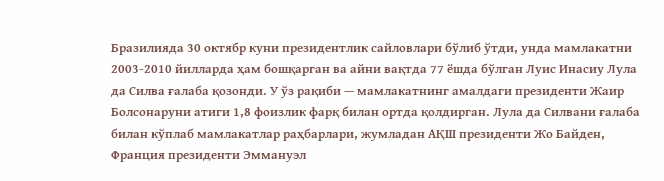Бразилияда 30 октябр куни президентлик сайловлари бўлиб ўтди, унда мамлакатни 2003-2010 йилларда ҳам бошқарган ва айни вақтда 77 ёшда бўлган Луис Инасиу Лула да Силва ғалаба қозонди. У ўз рақиби — мамлакатнинг амалдаги президенти Жаир Болсонаруни атиги 1,8 фоизлик фарқ билан ортда қолдирган. Лула да Силвани ғалаба билан кўплаб мамлакатлар раҳбарлари, жумладан АҚШ президенти Жо Байден, Франция президенти Эммануэл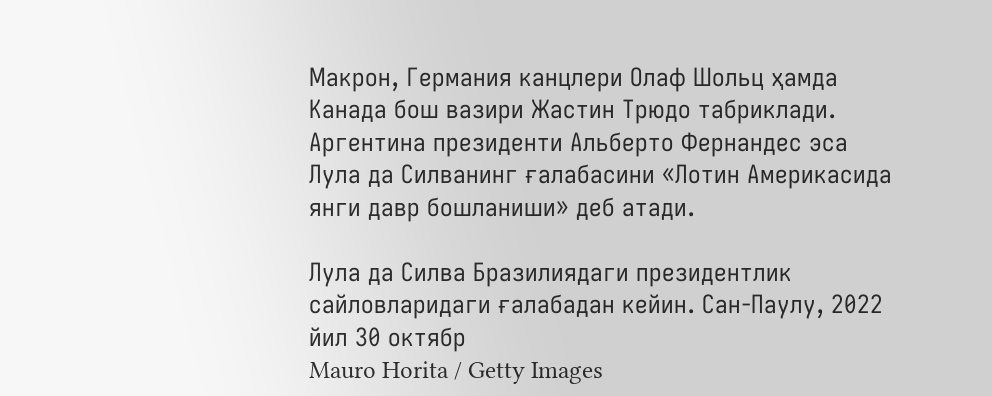Макрон, Германия канцлери Олаф Шольц ҳамда Канада бош вазири Жастин Трюдо табриклади. Аргентина президенти Альберто Фернандес эса Лула да Силванинг ғалабасини «Лотин Америкасида янги давр бошланиши» деб атади.

Лула да Силва Бразилиядаги президентлик сайловларидаги ғалабадан кейин. Сан-Паулу, 2022 йил 30 октябр
Mauro Horita / Getty Images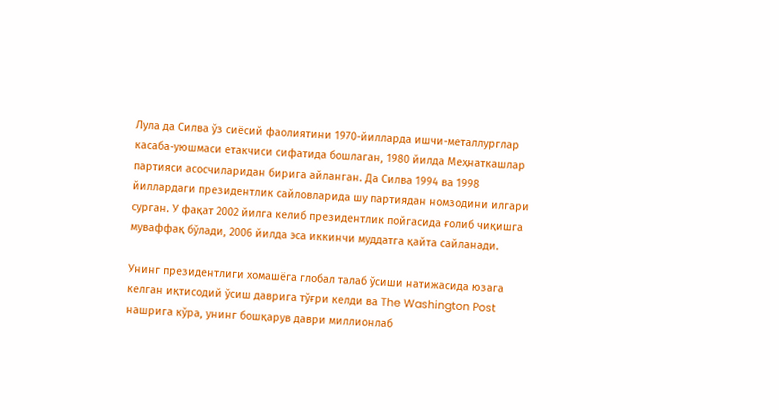Лула да Силва ўз сиёсий фаолиятини 1970-йилларда ишчи-металлурглар касаба-уюшмаси етакчиси сифатида бошлаган, 1980 йилда Меҳнаткашлар партияси асосчиларидан бирига айланган. Да Силва 1994 ва 1998 йиллардаги президентлик сайловларида шу партиядан номзодини илгари сурган. У фақат 2002 йилга келиб президентлик пойгасида ғолиб чиқишга муваффақ бўлади, 2006 йилда эса иккинчи муддатга қайта сайланади.

Унинг президентлиги хомашёга глобал талаб ўсиши натижасида юзага келган иқтисодий ўсиш даврига тўғри келди ва The Washington Post нашрига кўра, унинг бошқарув даври миллионлаб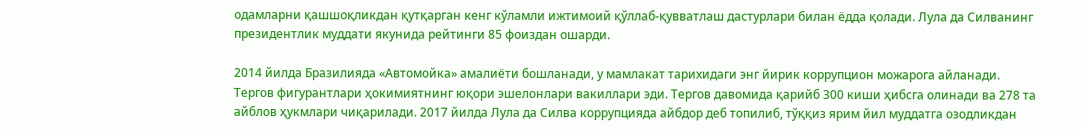одамларни қашшоқликдан қутқарган кенг кўламли ижтимоий қўллаб-қувватлаш дастурлари билан ёдда қолади. Лула да Силванинг президентлик муддати якунида рейтинги 85 фоиздан ошарди.

2014 йилда Бразилияда «Автомойка» амалиёти бошланади, у мамлакат тарихидаги энг йирик коррупцион можарога айланади. Тергов фигурантлари ҳокимиятнинг юқори эшелонлари вакиллари эди. Тергов давомида қарийб 300 киши ҳибсга олинади ва 278 та айблов ҳукмлари чиқарилади. 2017 йилда Лула да Силва коррупцияда айбдор деб топилиб, тўққиз ярим йил муддатга озодликдан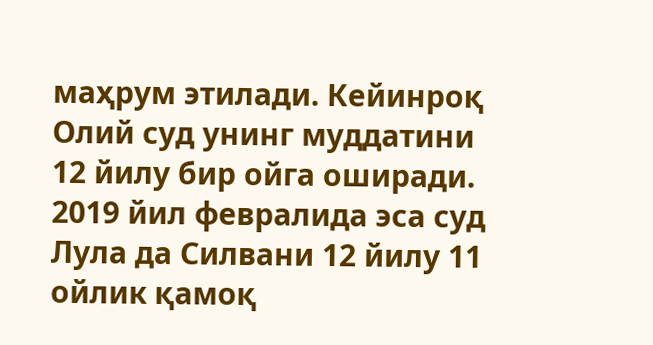маҳрум этилади. Кейинроқ Олий суд унинг муддатини 12 йилу бир ойга оширади. 2019 йил февралида эса суд Лула да Силвани 12 йилу 11 ойлик қамоқ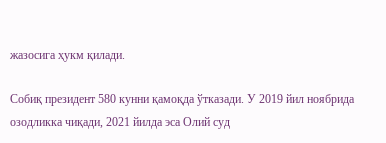жазосига ҳукм қилади.

Собиқ президент 580 кунни қамоқда ўтказади. У 2019 йил ноябрида озодликка чиқади, 2021 йилда эса Олий суд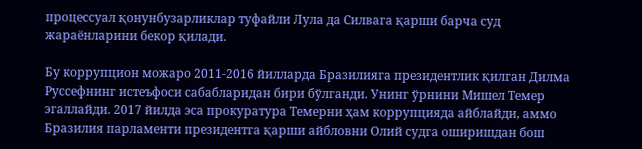процессуал қонунбузарликлар туфайли Лула да Силвага қарши барча суд жараёнларини бекор қилади.

Бу коррупцион можаро 2011-2016 йилларда Бразилияга президентлик қилган Дилма Руссефнинг истеъфоси сабабларидан бири бўлганди. Унинг ўрнини Мишел Темер эгаллайди. 2017 йилда эса прокуратура Темерни ҳам коррупцияда айблайди, аммо Бразилия парламенти президентга қарши айбловни Олий судга оширишдан бош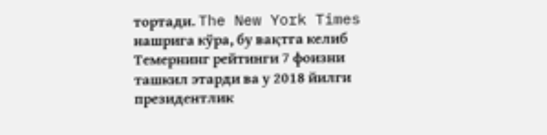тортади. The New York Times нашрига кўра, бу вақтга келиб Темернинг рейтинги 7 фоизни ташкил этарди ва у 2018 йилги президентлик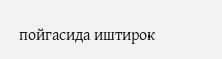пойгасида иштирок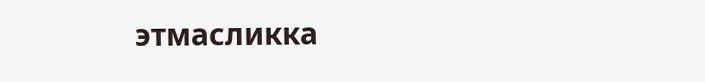этмасликка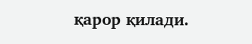қарор қилади.